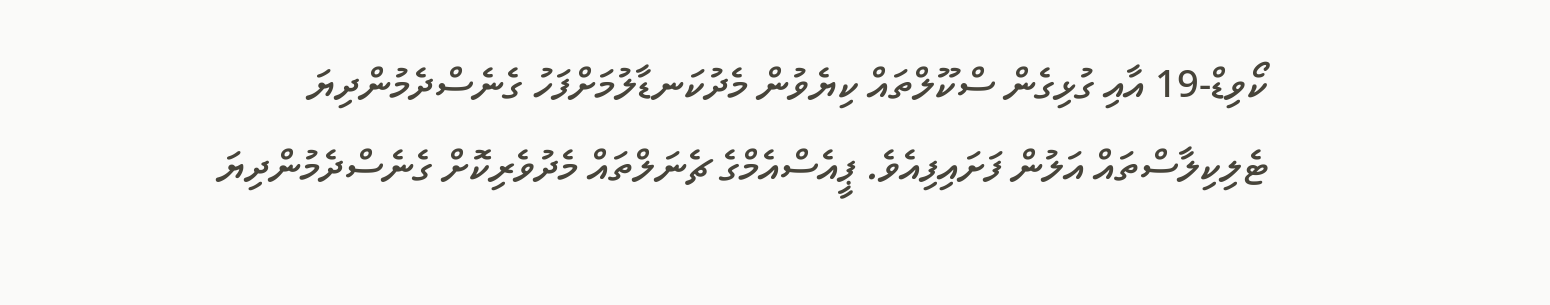ކޯވިޑް-19 އާއި ގުޅިގެން ސްކޫލްތައް ކިޔެވުން މެދުކަނޑާލުމަށްފަހު ގެނެސްދެމުންދިޔަ ޓެލިކިލާސްތައް އަލުން ފަށައިފިއެވެ. ޕީއެސްއެމްގެ ޗެނަލްތައް މެދުވެރިކޮށް ގެނެސްދެމުންދިޔަ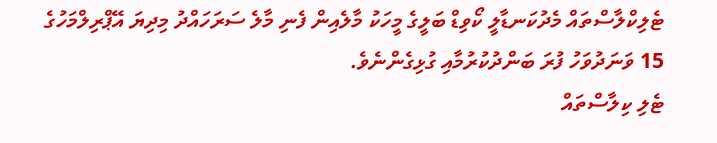ޓެލިކްލާސްތައް މެދުކަނޑާލީ ކޯވިޑް ބަލީގެ މީހަކު މާލެއިން ފެނި މާލެ ސަރަހައްދު މިދިޔަ އޭޕްރިލްމަހުގެ 15 ވަނަދުވަހު ފުރަ ބަންދުކުރުމާއި ގުޅިގެންނެވެ.
ޓެލި ކިލާސްތައް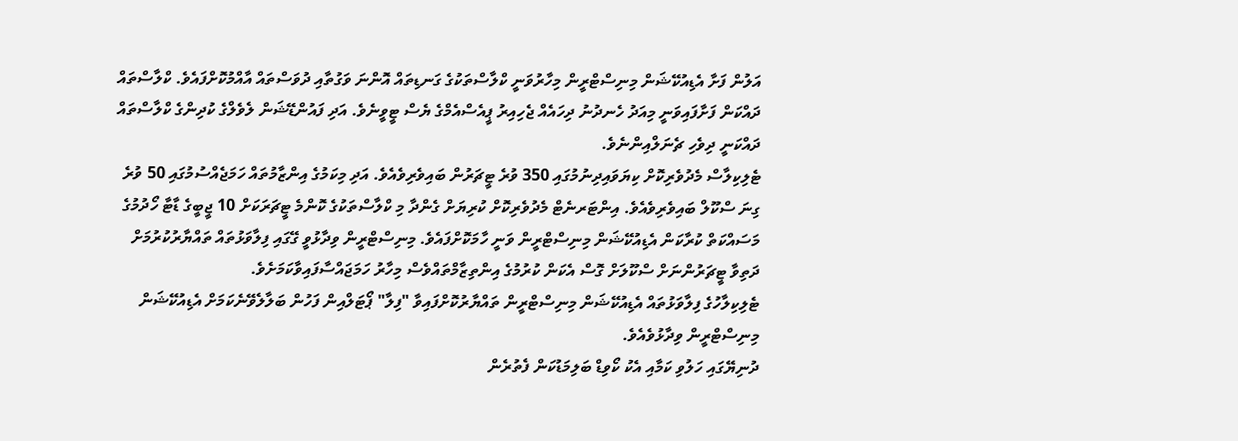އަލުން ފަށާ އެޑިއުކޭޝަން މިނިސްޓްރީން މިހާރުވަނީ ކްލާސްތަކުގެ ގަނޑިތައް އޮންނަ ވަގުތާއި ދުވަސްތައް އާއްމުކޮށްފައެވެ. ކްލާސްތައް ދައްކަން ފަށާފައިވަނީ މިއަދު ހެނދުނު ދިހައެއް ޖެހިއިރު ޕީއެސްއެމްގެ ޔެސް ޓީވީނެވެ. އަދި ފައުންޑޭޝަން ލެވެލްގެ ކުދިންގެ ކްލާސްތައް ދައްކަނީ ދިވެހި ޗެނަލްއިންނެވެ.
ޓެލިކިލާސް މެދުވެރިކޮށް ކިޔަވައިދިނުމުގައި 350 ވުރެ ޓީޗަރުން ބައިވެރިވެއެވެ. އަދި މިކަމުގެ އިންޒާމުތައް ހަމަޖެއްސުމުގައި 50 ވުރެ ގިނަ ސްކޫލް ބައިވެރިވެއެވެ. އިންޓަރނެޓް މެދުވެރިކޮށް ކުރިޔަށް ގެންދާ މި ކްލާސްތަކުގެ ކޮންމެ ޓީޗަރަކަށް 10 ޖީބީގެ ޑާޓާ ހޯދުމުގެ މަސައްކަތް ކުރާކަން އެޑިއުކޭޝަން މިނިސްޓްރީން ވަނީ ހާމަކޮށްފައެވެ. މިނިސްޓްރީން ވިދާޅުވީ ގޭގައި ފިލާވަޅުތައް ތައްޔާރުކުރުމަށް ދަތިވާ ޓީޗަރުންނަށް ސްކޫލަށް ގޮސް އެކަން ކުރުމުގެ އިންތިޒާމްތައްވެސް މިހާރު ހަމަޖައްސާފައިވާކަމަށެވެ.
ޓެލިކިލާހުގެ ފިލާވަޅުތައް އެޑިއުކޭޝަން މިނިސްޓްރީން ތައްޔާރުކޮށްފައިވާ "ފިލާ" ޕޯޓަލްއިން ފަހުން ބަލާލެވޭނެކަމަށް އެޑިއުކޭޝަން މިނިސްޓްރީން ވިދާޅުވެއެވެ.
ދުނިޔޭގައި ހަލުވި ކަމާއި އެކު ކޯވިޑް ބަލިމަޑުކަން ފެތުރެން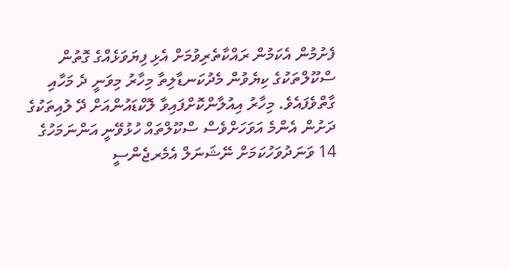ފެށުމުން އެކަމުން ރައްކާތެރިވުމަށް އެޅި ފިޔަވަޅެއްގެ ގޮތުން ސްކޫލްތަކުގެ ކިޔެވުން މެދުކަނޑާލިތާ މިހާރު މިވަނީ ދެ މަހާއި ގާތްވެފައެވެ. މިހާރު އިއުލާންކޮށްފައިވާ ލޮކްޑައުންއަށް ދޭ ލުއިތަކުގެ ދަށުން އެންމެ އަވަހަށްވެސް ސްކޫލްތައް ހުޅުވޭނީ އަންނަމަހުގެ 14 ވަނަދުވަހުކަމަށް ނޭޝަނަލް އެމެރޖެންސީ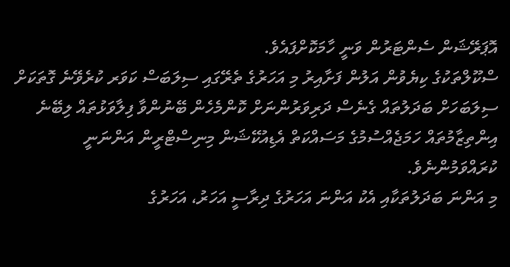އޮޕަރޭޝަން ސެންޓަރުން ވަނީ ހާމަކޮށްފައެވެ.
ސްކޫލްތަކުގެ ކިޔެވުން އަލުން ފަށާއިރު މި އަހަރުގެ ތެރޭގައި ސިލަބަސް ކަވަރ ކުރެވޭނެ ގޮތަކަށް ސިލަބަހަށް ބަދަލުތައް ގެނެސް ދަރިވަރުންނަށް ކޮންމެހެން ބޭނުންވާ ފިލާވަޅުތައް ލިބޭނެ އިންތިޒާމުތައް ހަމަޖެއްސުމުގެ މަސައްކަތް އެޑިއުކޭޝަން މިނިސްޓްރީން އަންނަނީ ކުރައްވަމުންނެވެ.
މި އަންނަ ބަދަލުތަކާއި އެކު އަންނަ އަހަރުގެ ދިރާސީ އަހަރު، އަހަރުގެ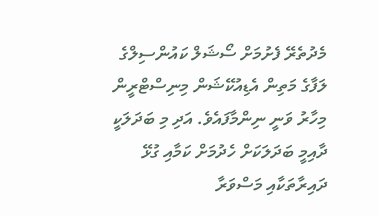މެދުތެރޭ ފެށުމަށް ސޯޝަލް ކައުންސިލްގެ ލަފާގެ މަތިން އެޑިއުކޭޝަން މިނިސްޓްރީން މިހާރު ވަނީ ނިންމާފައެވެ. އަދި މި ބަދަލަކީ ދާއިމީ ބަދަލަކަށް ހެދުމަށް ކަމާއި ގުޅޭ ދައިރާތަކާއި މަސްވަރާ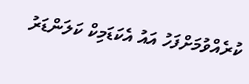ކުރެއްވުމަށްފަހު އައު އެކަޑަމިކް ކަލަންޑަރު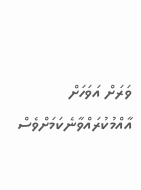ވަރަށް އަވަހަށް އާއްމުކުރައްވާނެކަމަށްވެސް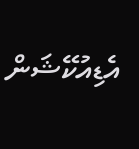އެޑިއުކޭޝަން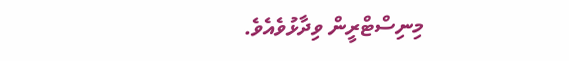މިނިސްޓްރީން ވިދާޅުވެއެވެ.